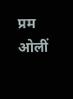प्रम ओलीं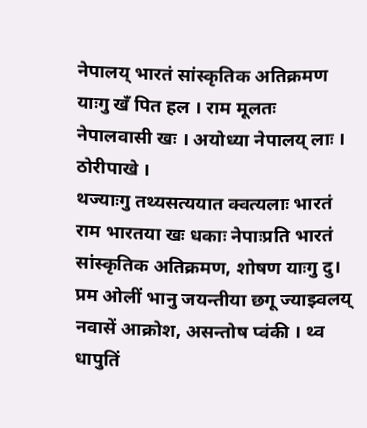नेपालय् भारतं सांस्कृतिक अतिक्रमण याःगु खँ पित हल । राम मूलतः नेपालवासी खः । अयोध्या नेपालय् लाः । ठोरीपाखे ।
थज्याःगु तथ्यसत्ययात क्वत्यलाः भारतं राम भारतया खः धकाः नेपाःप्रति भारतं सांस्कृतिक अतिक्रमण, शोषण याःगु दु। प्रम ओलीं भानु जयन्तीया छगू ज्याझ्वलय् नवासें आक्रोश, असन्तोष प्वंकी । थ्व धापुतिं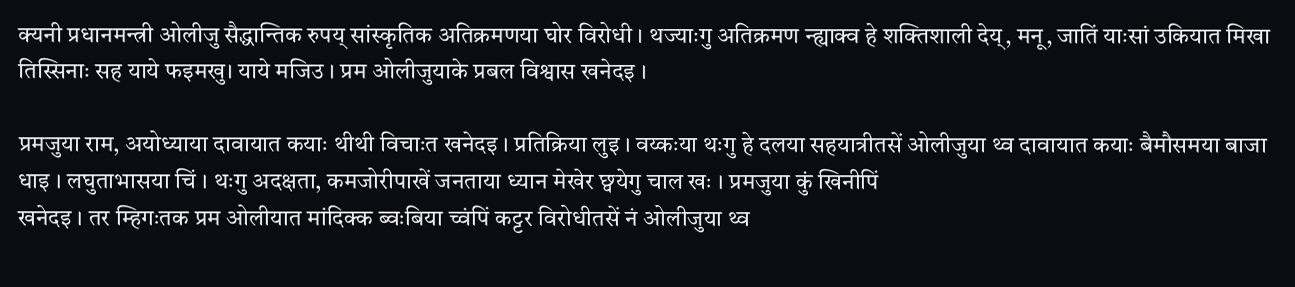क्यनी प्रधानमन्त्री ओलीजु सैद्धान्तिक रुपय् सांस्कृतिक अतिक्रमणया घोर विरोधी । थज्याःगु अतिक्रमण न्ह्याक्व हे शक्तिशाली देय्, मनू, जातिं याःसां उकियात मिखा तिस्सिनाः सह याये फइमखु। याये मजिउ । प्रम ओलीजुयाके प्रबल विश्वास खनेदइ ।

प्रमजुया राम, अयोध्याया दावायात कयाः थीथी विचाःत खनेदइ । प्रतिक्रिया लुइ । वय्कःया थःगु हे दलया सहयात्रीतसें ओलीजुया थ्व दावायात कयाः बैमौसमया बाजा धाइ । लघुताभासया चिं । थःगु अदक्षता, कमजोरीपाखें जनताया ध्यान मेखेर छ्वयेगु चाल खः । प्रमजुया कुं खिनीपिं
खनेदइ । तर म्हिगःतक प्रम ओलीयात मांदिक्क ब्वःबिया च्वंपिं कट्टर विरोधीतसें नं ओलीजुया थ्व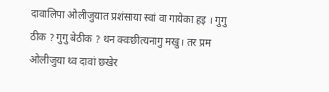दावालिपा ओलीजुयात प्रशंसाया स्वां वा गायेका हइ । गुगु ठीक ? गुगु बेठीक ? थन क्वःछीत्यनागु मखु। तर प्रम ओलीजुया थ्व दावां छखेर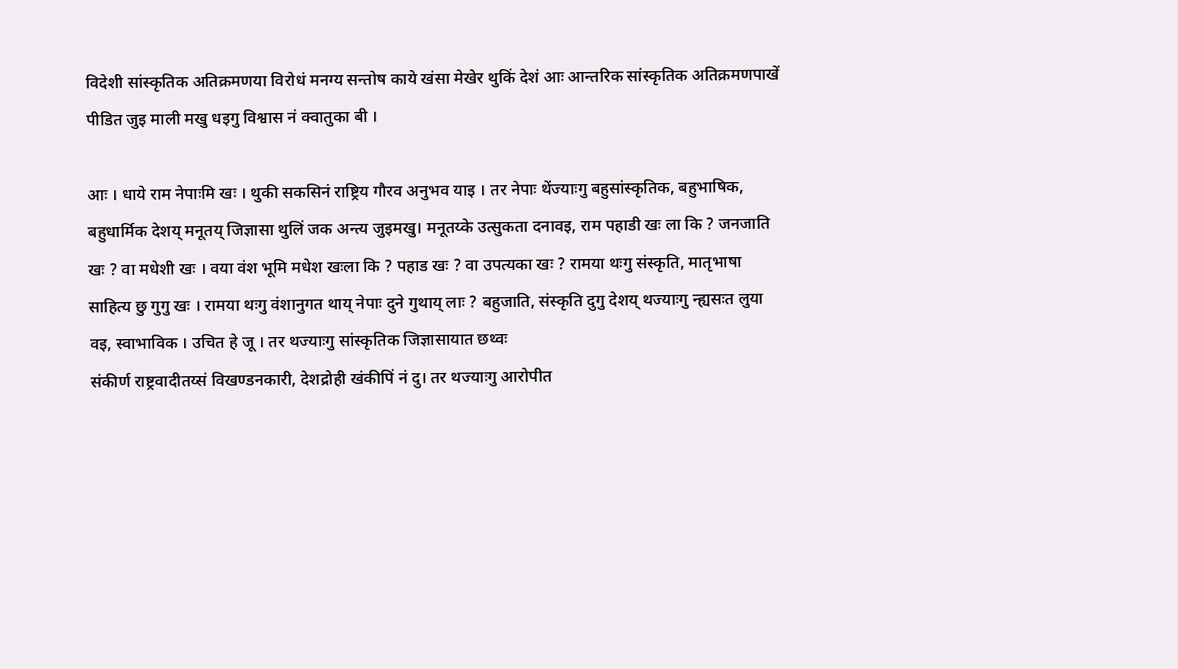विदेशी सांस्कृतिक अतिक्रमणया विरोधं मनग्य सन्तोष काये खंसा मेखेर थुकिं देशं आः आन्तरिक सांस्कृतिक अतिक्रमणपाखें पीडित जुइ माली मखु धइगु विश्वास नं क्वातुका बी ।

आः । धाये राम नेपाःमि खः । थुकी सकसिनं राष्ट्रिय गौरव अनुभव याइ । तर नेपाः थेंज्याःगु बहुसांस्कृतिक, बहुभाषिक, बहुधार्मिक देशय् मनूतय् जिज्ञासा थुलिं जक अन्त्य जुइमखु। मनूतय्के उत्सुकता दनावइ, राम पहाडी खः ला कि ? जनजाति खः ? वा मधेशी खः । वया वंश भूमि मधेश खःला कि ? पहाड खः ? वा उपत्यका खः ? रामया थःगु संस्कृति, मातृभाषा साहित्य छु गुगु खः । रामया थःगु वंशानुगत थाय् नेपाः दुने गुथाय् लाः ? बहुजाति, संस्कृति दुगु देशय् थज्याःगु न्ह्यसःत लुया वइ, स्वाभाविक । उचित हे जू । तर थज्याःगु सांस्कृतिक जिज्ञासायात छथ्वः
संकीर्ण राष्ट्रवादीतय्सं विखण्डनकारी, देशद्रोही खंकीपिं नं दु। तर थज्याःगु आरोपीत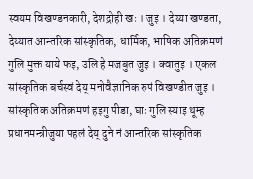स्वयम विखण्डनकारी, देशद्रोही खः । जुइ । देय्या खण्डता,
देय्यात आन्तरिक सांस्कृतिक, धार्मिक, भाषिक अतिक्रमणं गुलि मुक्त याये फइ, उलि हे मजबुत जुइ । क्वातुइ । एकल सांस्कृतिक बर्चस्वं देय् मनोवैज्ञानिक रुपं विखण्डीत जुइ । सांस्कृतिक अतिक्रमणं हइगु पीडा, घाः गुलि स्याइ थूम्ह प्रधानमन्त्रीजुया पहलं देय् दुने नं आन्तरिक सांस्कृतिक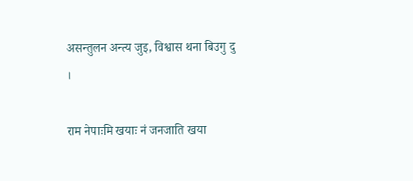असन्तुलन अन्त्य जुइ, विश्वास थना बिउगु दु ।

राम नेपाःमि खयाः नं जनजाति खया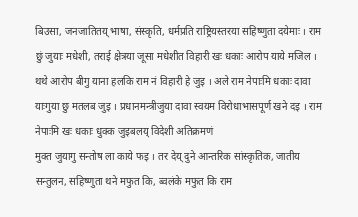बिउसा, जनजातितय् भाषा, संस्कृति, धर्मप्रति राष्ट्रियस्तरया सहिष्णुता दयेमाः । राम छुं जुयाः मधेशी, तराई क्षेत्रया जूसा मधेशीत विहारी खः धकाः आरोप याये मजिल । थथे आरोप बीगु याना हलकि राम नं विहारी हे जुइ । अले राम नेपाःमि धकाः दावा याःगुया छु मतलब जुइ । प्रधानमन्त्रीजुया दावा स्वयम विरोधाभासपूर्ण खने दइ । राम नेपाःमि खः धकाः धुक्क जुइबलय् विदेशी अतिक्रमणं
मुक्त जुयागु सन्तोष ला काये फइ । तर देय् दुने आन्तरिक सांस्कृतिक, जातीय सन्तुलन, सहिष्णुता थने मफुत कि, ब्वलंके मफुत कि राम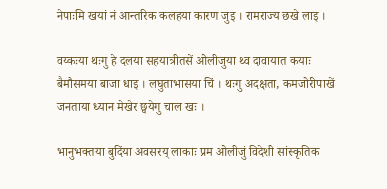नेपाःमि खयां नं आन्तरिक कलहया कारण जुइ । रामराज्य छखे लाइ ।

वय्कःया थःगु हे दलया सहयात्रीतसें ओलीजुया थ्व दावायात कयाः बैमौसमया बाजा धाइ । लघुताभासया चिं । थःगु अदक्षता, कमजोरीपाखें जनताया ध्यान मेखेर छ्वयेगु चाल खः ।

भानुभक्तया बुदिंया अवसरय् लाकाः प्रम ओलीजुं विदेशी सांस्कृतिक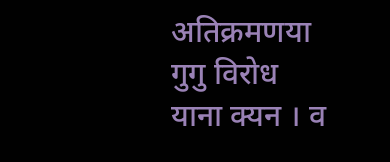अतिक्रमणया गुगु विरोध याना क्यन । व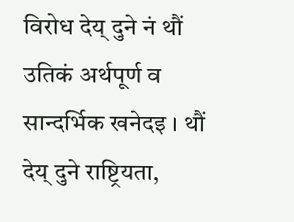विरोध देय् दुने नं थौं उतिकं अर्थपूर्ण व सान्दर्भिक खनेदइ । थौं देय् दुने राष्ट्रियता,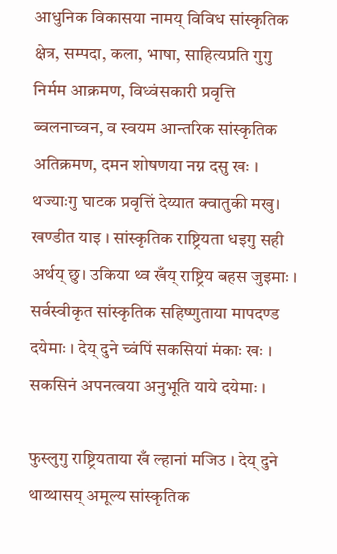आधुनिक विकासया नामय् विविध सांस्कृतिक क्षेत्र, सम्पदा, कला, भाषा, साहित्यप्रति गुगु निर्मम आक्रमण, विध्वंसकारी प्रवृत्ति ब्वलनाच्वन, व स्वयम आन्तरिक सांस्कृतिक अतिक्रमण, दमन शोषणया नग्न दसु खः । थज्याःगु घाटक प्रवृत्तिं देय्यात क्वातुकी मखु। खण्डीत याइ । सांस्कृतिक राष्ट्रियता धइगु सही अर्थय् छु। उकिया थ्व खँय् राष्ट्रिय बहस जुइमाः । सर्वस्वीकृत सांस्कृतिक सहिष्णुताया मापदण्ड दयेमाः । देय् दुने च्वंपिं सकसियां मंकाः खः । सकसिनं अपनत्वया अनुभूति याये दयेमाः ।

फुस्लुगु राष्ट्रियताया खँ ल्हानां मजिउ । देय् दुने थाय्थासय् अमूल्य सांस्कृतिक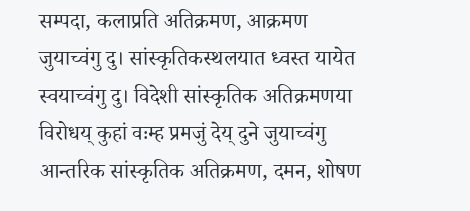सम्पदा, कलाप्रति अतिक्रमण, आक्रमण जुयाच्वंगु दु। सांस्कृतिकस्थलयात ध्वस्त यायेत स्वयाच्वंगु दु। विदेशी सांस्कृतिक अतिक्रमणया विरोधय् कुहां वःम्ह प्रमजुं देय् दुने जुयाच्वंगु आन्तरिक सांस्कृतिक अतिक्रमण, दमन, शोषण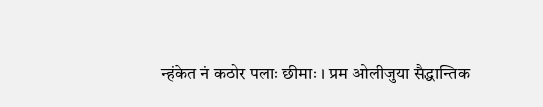न्हंकेत नं कठोर पलाः छीमाः । प्रम ओलीजुया सैद्धान्तिक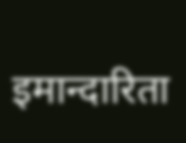इमान्दारिता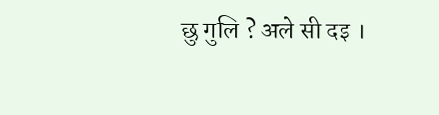छु गुलि ? अले सी दइ ।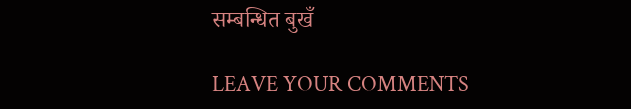सम्बन्धित बुखँ

LEAVE YOUR COMMENTS